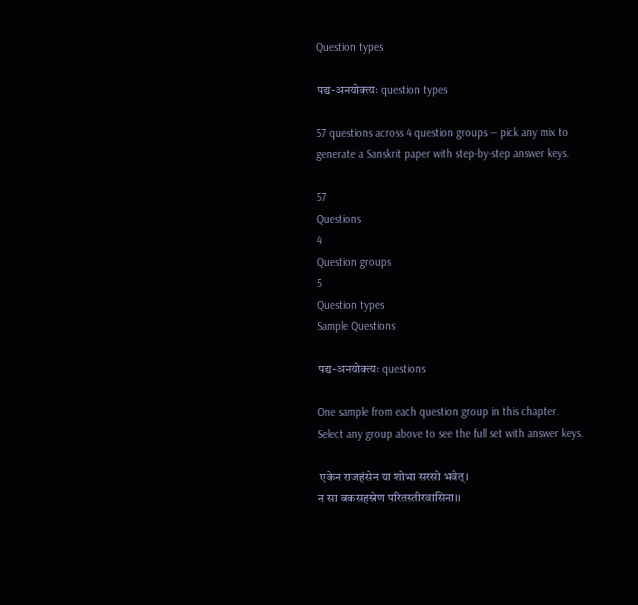Question types

पद्य-अनयोक्त्यः question types

57 questions across 4 question groups — pick any mix to generate a Sanskrit paper with step-by-step answer keys.

57
Questions
4
Question groups
5
Question types
Sample Questions

पद्य-अनयोक्त्यः questions

One sample from each question group in this chapter. Select any group above to see the full set with answer keys.

 एकेन राजहंसेन या शोभा सरसो भवेत्।
न सा बकसहस्रेण परितस्तीरवासिना।।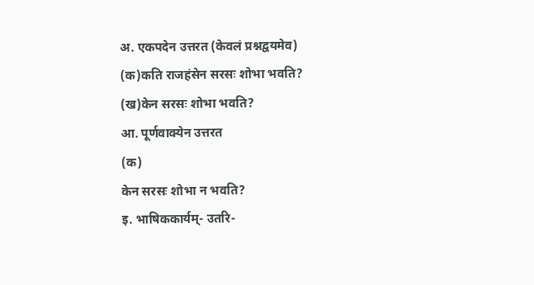अ. एकपदेन उत्तरत (केवलं प्रश्नद्वयमेव)
(क)कति राजहंसेन सरसः शोभा भवति?
(ख)केन सरसः शोभा भवति?
आ. पूर्णवाक्येन उत्तरत
(क)
केन सरसः शोभा न भवति?
इ. भाषिककार्यम्- उतरि-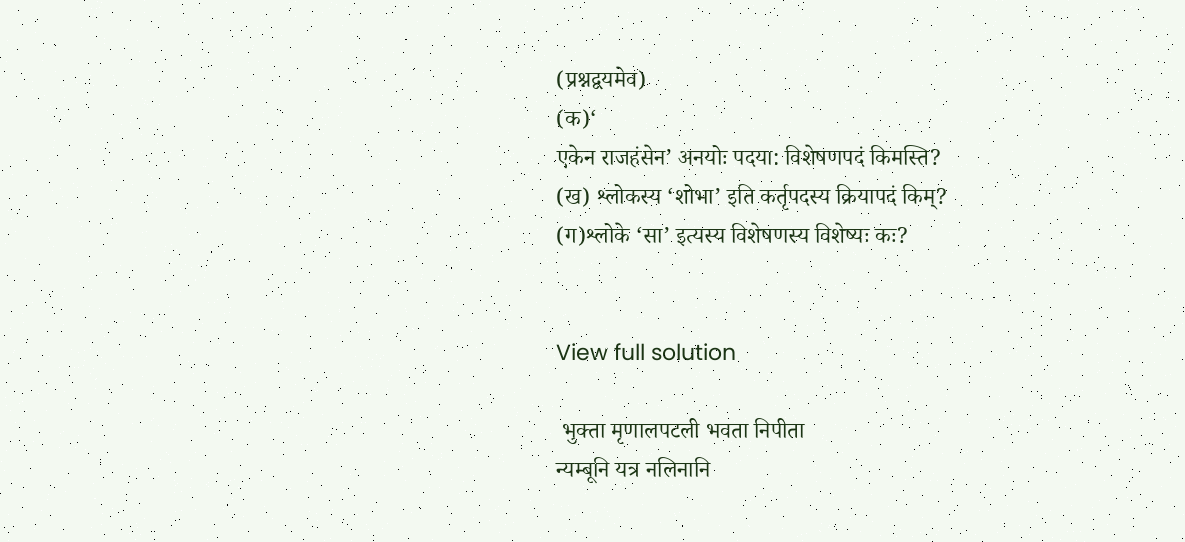(प्रश्नद्वयमेव)
(क)‘
एकेन राजहंसेन’ अनयोः पदया: विशेषणपदं किमस्ति?
(ख) श्लोकस्य ‘शोभा’ इति कर्तृपदस्य क्रियापदं किम्?
(ग)श्लोके ‘सा’ इत्यस्य विशेषणस्य विशेष्यः कः?


View full solution

 भुक्ता मृणालपटली भवता निपीता
न्यम्बूनि यत्र नलिनानि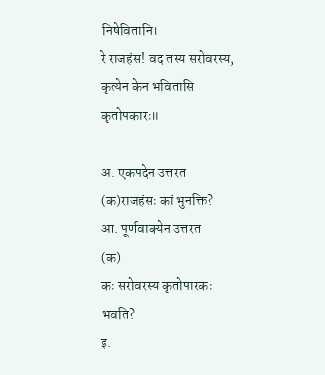निषेवितानि।
रे राजहंस! वद तस्य सरोवरस्य,
कृत्येन केन भवितासि कृतोपकारः॥

अ. एकपदेन उत्तरत
(क)राजहंसः कां भुनक्ति?
आ. पूर्णवाक्येन उत्तरत
(क)
कः सरोवरस्य कृतोपारकः भवति?
इ.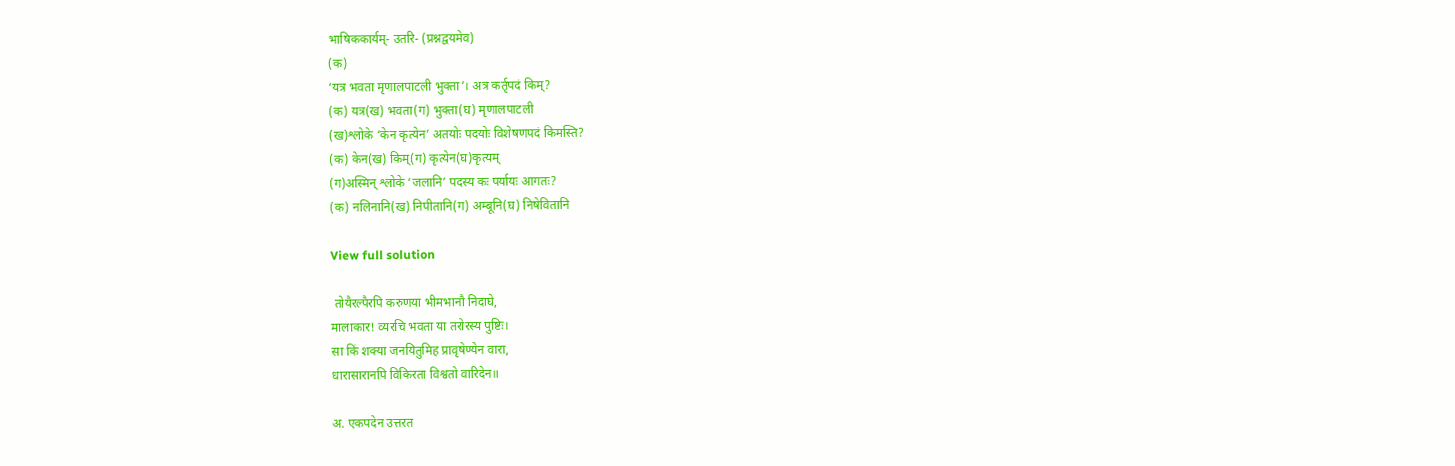भाषिककार्यम्- उतरि- (प्रश्नद्वयमेव)
(क)
‘यत्र भवता मृणालपाटली भुक्ता’। अत्र कर्तृपदं किम्?
(क) यत्र(ख) भवता(ग) भुक्ता(घ) मृणालपाटली
(ख)श्लोके ‘केन कृत्येन’ अतयोः पदयोः विशेषणपदं किमस्ति?
(क) केन(ख) किम्(ग) कृत्येन(घ)कृत्यम्
(ग)अस्मिन् श्लोके ‘जलानि’ पदस्य कः पर्यायः आगतः?
(क) नलिनानि(ख) निपीतानि(ग) अम्बूनि(घ) निषेवितानि

View full solution

 तोयैरल्पैरपि करुणया भीमभानौ निदाघे,
मालाकार! व्यरचि भवता या तरोरस्य पुष्टिः।
सा किं शक्या जनयितुमिह प्रावृषेण्येन वारा,
धारासारानपि विकिरता विश्वतो वारिदेन॥

अ. एकपदेन उत्तरत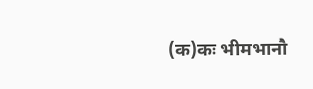(क)कः भीमभानौ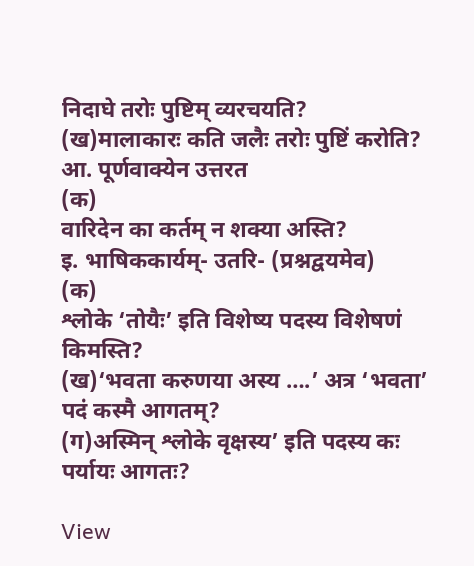निदाघे तरोः पुष्टिम् व्यरचयति?
(ख)मालाकारः कति जलैः तरोः पुष्टिं करोति?
आ. पूर्णवाक्येन उत्तरत
(क)
वारिदेन का कर्तम् न शक्या अस्ति?
इ. भाषिककार्यम्- उतरि- (प्रश्नद्वयमेव)
(क)
श्लोके ‘तोयैः’ इति विशेष्य पदस्य विशेषणं किमस्ति?
(ख)‘भवता करुणया अस्य ….’ अत्र ‘भवता’ पदं कस्मै आगतम्?
(ग)अस्मिन् श्लोके वृक्षस्य’ इति पदस्य कः पर्यायः आगतः?

View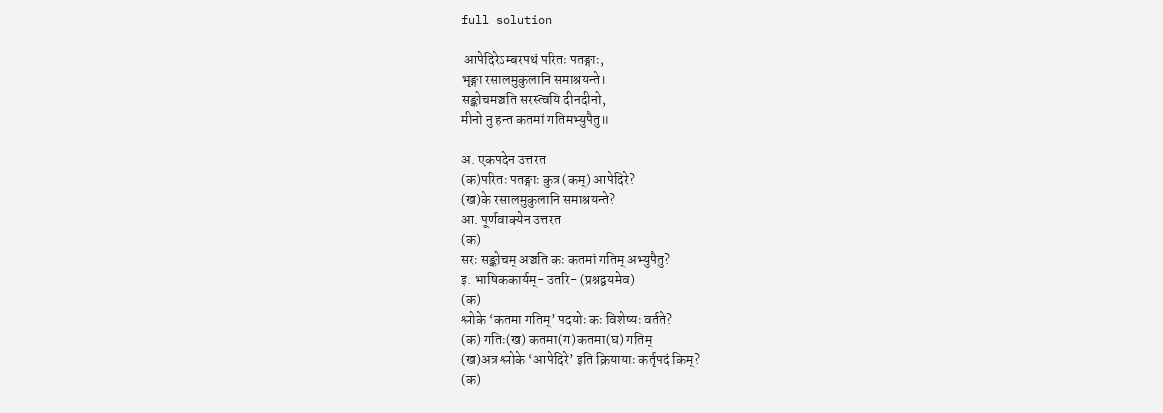full solution

 आपेदिरेऽम्बरपथं परितः पतङ्गाः,
भृङ्गा रसालमुकुलानि समाश्रयन्ते।
सङ्कोचमञ्चति सरस्त्वयि दीनदीनो,
मीनो नु हन्त कतमां गतिमभ्युपैतु॥

अ. एकपदेन उत्तरत
(क)परितः पतङ्गाः कुत्र (कम्) आपेदिरे?
(ख)के रसालमुकुलानि समाश्रयन्ते?
आ. पूर्णवाक्येन उत्तरत
(क)
सरः सङ्कोचम् अञ्चति कः कतमां गतिम् अभ्युपैतु?
इ. भाषिककार्यम्- उतरि- (प्रश्नद्वयमेव)
(क)
श्लोके ‘कतमा गतिम्’ पदयोः कः विशेष्यः वर्तते?
(क) गतिः(ख) कतमा(ग)कतमा(घ) गतिम्
(ख)अत्र श्लोके ‘आपेदिरे’ इति क्रियायाः कर्तृपदं किम्?
(क)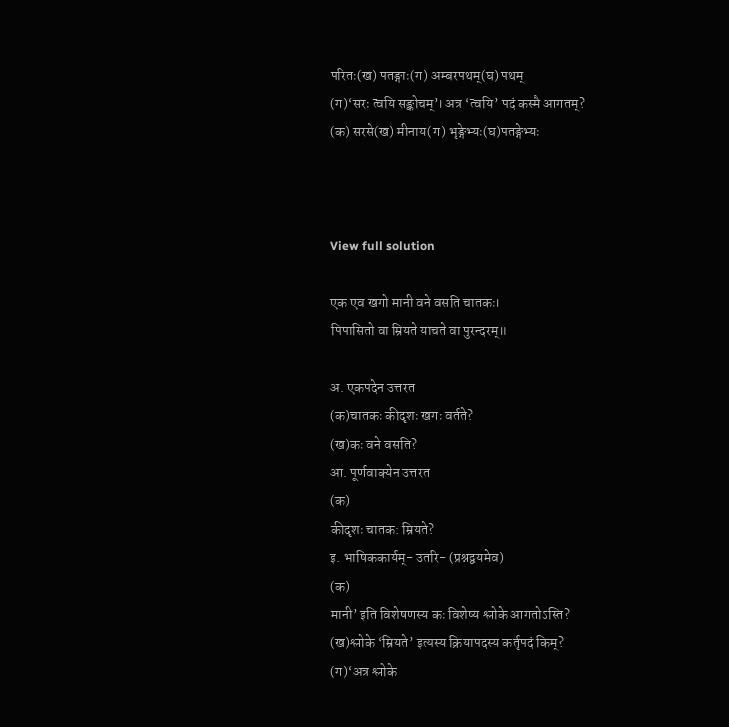परितः(ख) पतङ्गाः(ग) अम्बरपथम्(घ) पथम्
(ग)‘सरः त्वयि सङ्कोचम्’। अत्र ‘त्वयि’ पदं कस्मै आगतम्?
(क) सरसे(ख) मीनाय(ग) भृङ्गेभ्यः(घ)पतङ्गेभ्यः



View full solution

एक एव खगो मानी वने वसति चातकः।
पिपासितो वा म्रियते याचते वा पुरन्दरम्॥

अ. एकपदेन उत्तरत
(क)चातकः कीदृशः खगः वर्तते?
(ख)कः वने वसति?
आ. पूर्णवाक्येन उत्तरत
(क)
कीदृशः चातक: म्रियते?
इ. भाषिककार्यम्- उतरि- (प्रश्नद्वयमेव)
(क)
मानी’ इति विशेषणस्य कः विशेष्य श्लोके आगतोऽस्ति?
(ख)श्लोके ‘म्रियते’ इत्यस्य क्रियापदस्य कर्तृपदं किम्?
(ग)‘अत्र श्लोके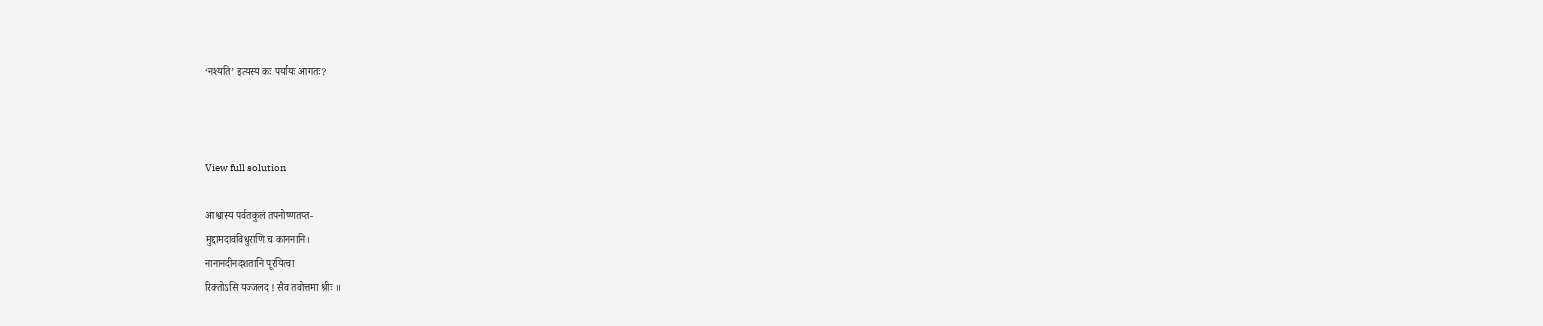‘नश्यति’ इत्यस्य कः पर्यायः आगतः?



View full solution

आश्वास्य पर्वतकुलं तपनोष्णतप्त-
मुद्दामदावविधुराणि च काननानि।
नानानदीनदशतानि पूरयित्वा
रिक्तोऽसि यज्जलद ! सैव तवोत्तमा श्रीः ॥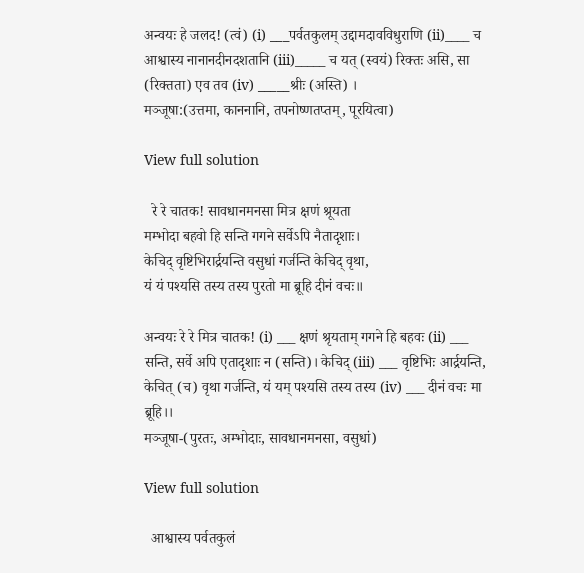अन्वयः हे जलद! (त्वं) (i) ___पर्वतकुलम् उद्दामदावविधुराणि (ii)____ च आश्वास्य नानानदीनदशतानि (iii)_____ च यत् (स्वयं) रिक्तः असि, सा (रिक्तता) एव तव (iv) _____श्रीः (अस्ति) ।
मञ्जूषा:(उत्तमा, काननानि, तपनोष्णतप्तम्, पूरयित्वा)

View full solution

  रे रे चातक! सावधानमनसा मित्र क्षणं श्रूयता
मम्भोदा बहवो हि सन्ति गगने सर्वेऽपि नैतादृशाः।
केचिद् वृष्टिभिरार्द्रयन्ति वसुधां गर्जन्ति केचिद् वृथा,
यं यं पश्यसि तस्य तस्य पुरतो मा ब्रूहि दीनं वचः॥

अन्वयः रे रे मित्र चातक! (i) ___ क्षणं श्रृयताम् गगने हि बहवः (ii) ___ सन्ति, सर्वे अपि एतादृशाः न (सन्ति)। केचिद् (iii) ___ वृष्टिभिः आर्द्रयन्ति, केचित् (च) वृथा गर्जन्ति, यं यम् पश्यसि तस्य तस्य (iv) ___ दीनं वचः मा ब्रूहि।।
मञ्जूषा-(पुरतः, अम्भोदाः, सावधानमनसा, वसुधां)

View full solution

  आश्वास्य पर्वतकुलं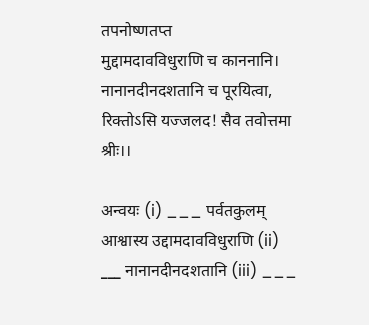तपनोष्णतप्त
मुद्दामदावविधुराणि च काननानि।
नानानदीनदशतानि च पूरयित्वा,
रिक्तोऽसि यज्जलद! सैव तवोत्तमा श्रीः।।

अन्वयः (i) ___ पर्वतकुलम् आश्वास्य उद्दामदावविधुराणि (ii) ___ नानानदीनदशतानि (iii) ___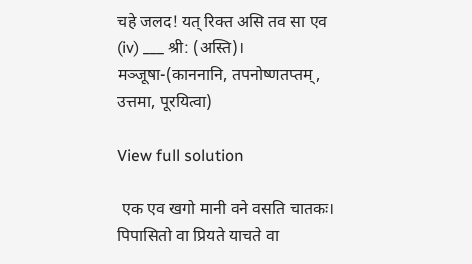चहे जलद! यत् रिक्त असि तव सा एव (iv) ___ श्री: (अस्ति)।
मञ्जूषा-(काननानि, तपनोष्णतप्तम्, उत्तमा, पूरयित्वा)

View full solution

 एक एव खगो मानी वने वसति चातकः।
पिपासितो वा प्रियते याचते वा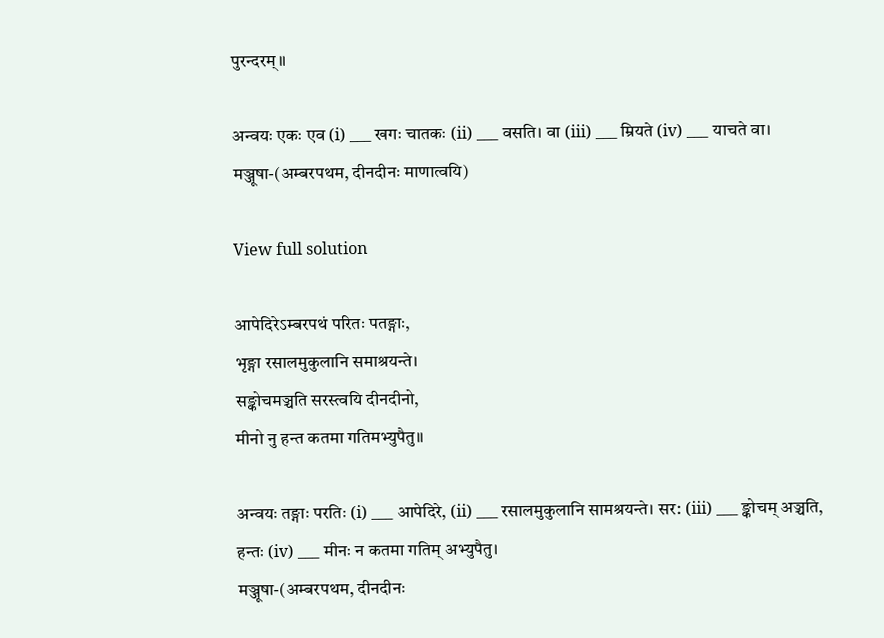पुरन्दरम्॥

अन्वयः एकः एव (i) ___ खगः चातकः (ii) ___ वसति। वा (iii) ___ म्रियते (iv) ___ याचते वा।
मञ्जूषा-(अम्बरपथम, दीनदीनः माणात्वयि)

View full solution

आपेदिरेऽम्बरपथं परितः पतङ्गाः,
भृङ्गा रसालमुकुलानि समाश्रयन्ते।
सङ्कोचमञ्चति सरस्त्वयि दीनदीनो,
मीनो नु हन्त कतमा गतिमभ्युपैतु॥

अन्वयः तङ्गाः परतिः (i) ___ आपेदिरे, (ii) ___ रसालमुकुलानि सामश्रयन्ते। सर: (iii) ___ ङ्कोचम् अञ्चति, हन्तः (iv) ___ मीनः न कतमा गतिम् अभ्युपैतु।
मञ्जूषा-(अम्बरपथम, दीनदीनः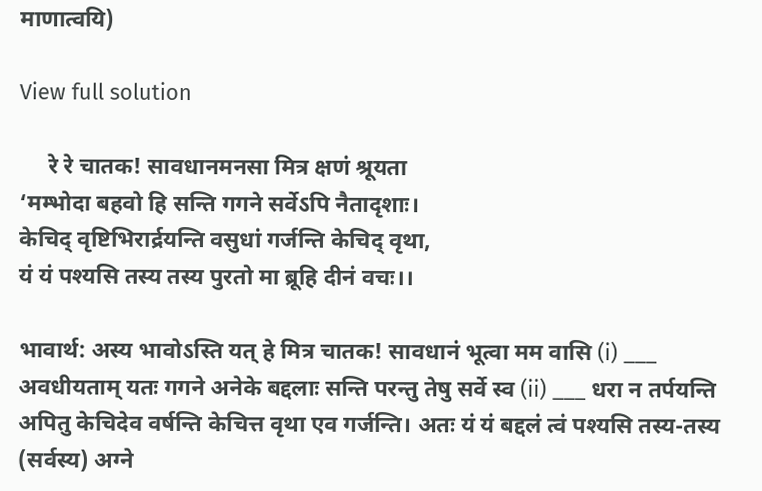माणात्वयि)

View full solution

     रे रे चातक! सावधानमनसा मित्र क्षणं श्रूयता
‘मम्भोदा बहवो हि सन्ति गगने सर्वेऽपि नैतादृशाः।
केचिद् वृष्टिभिरार्द्रयन्ति वसुधां गर्जन्ति केचिद् वृथा,
यं यं पश्यसि तस्य तस्य पुरतो मा ब्रूहि दीनं वचः।।

भावार्थ: अस्य भावोऽस्ति यत् हे मित्र चातक! सावधानं भूत्वा मम वासि (i) ___ अवधीयताम् यतः गगने अनेके बद्दलाः सन्ति परन्तु तेषु सर्वे स्व (ii) ___ धरा न तर्पयन्ति अपितु केचिदेव वर्षन्ति केचित्त वृथा एव गर्जन्ति। अतः यं यं बद्दलं त्वं पश्यसि तस्य-तस्य (सर्वस्य) अग्ने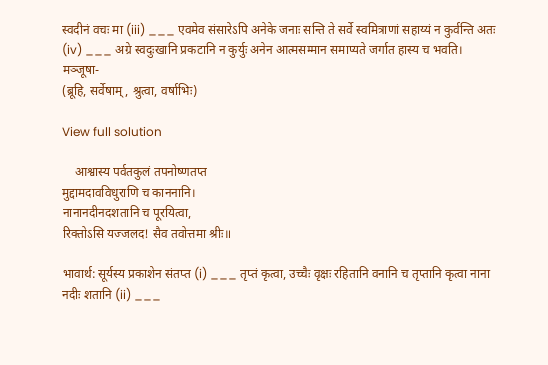स्वदीनं वचः मा (iii) ___ एवमेव संसारेऽपि अनेके जनाः सन्ति ते सर्वे स्वमित्राणां सहाय्यं न कुर्वन्ति अतः (iv) ___ अग्रे स्वदुःखानि प्रकटानि न कुर्युः अनेन आत्मसम्मान समाप्यते जर्गात हास्य च भवति।
मञ्जूषा-
(ब्रूहि, सर्वेषाम्, श्रुत्वा, वर्षाभिः)

View full solution

    आश्वास्य पर्वतकुलं तपनोष्णतप्त
मुद्दामदावविधुराणि च काननानि।
नानानदीनदशतानि च पूरयित्वा,
रिक्तोऽसि यज्जलद! सैव तवोत्तमा श्रीः॥

भावार्थ: सूर्यस्य प्रकाशेन संतप्त (i) ___ तृप्तं कृत्वा, उच्चैः वृक्षः रहितानि वनानि च तृप्तानि कृत्वा नाना नदीः शतानि (ii) ___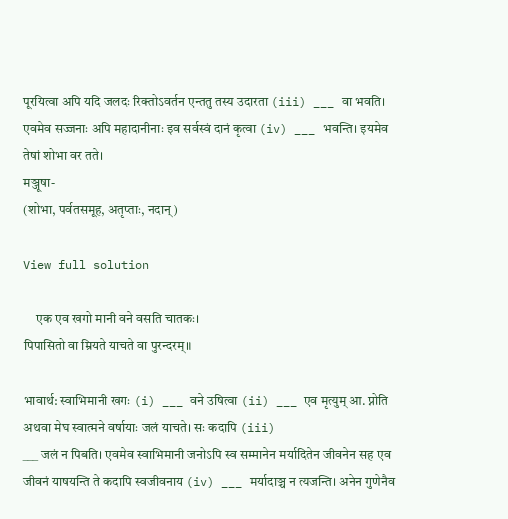पूरयित्वा अपि यदि जलदः रिक्तोऽवर्तन एन्ततु तस्य उदारता (iii) ___ वा भवति। एवमेव सज्जनाः अपि महादानीनाः इव सर्वस्वं दानं कृत्वा (iv) ___ भवन्ति। इयमेव तेषां शोभा वर तते।
मञ्जूषा-
(शोभा, पर्वतसमूह, अतृप्ताः, नदान्)

View full solution

     एक एव खगो मानी वने वसति चातकः।
पिपासितो वा म्रियते याचते वा पुरन्दरम्॥

भावार्थ: स्वाभिमानी खगः (i) ___ वने उषित्वा (ii) ___ एव मृत्युम् आ. प्नोति अथवा मेघ स्वात्मने वर्षायाः जलं याचते। सः कदापि (iii)
___ जलं न पिबति। एवमेव स्वाभिमानी जनोऽपि स्व सम्मानेन मर्यादितेन जीवनेन सह एव जीवनं याषयन्ति ते कदापि स्वजीवनाय (iv) ___ मर्यादाञ्च न त्यजन्ति। अनेन गुणेनैव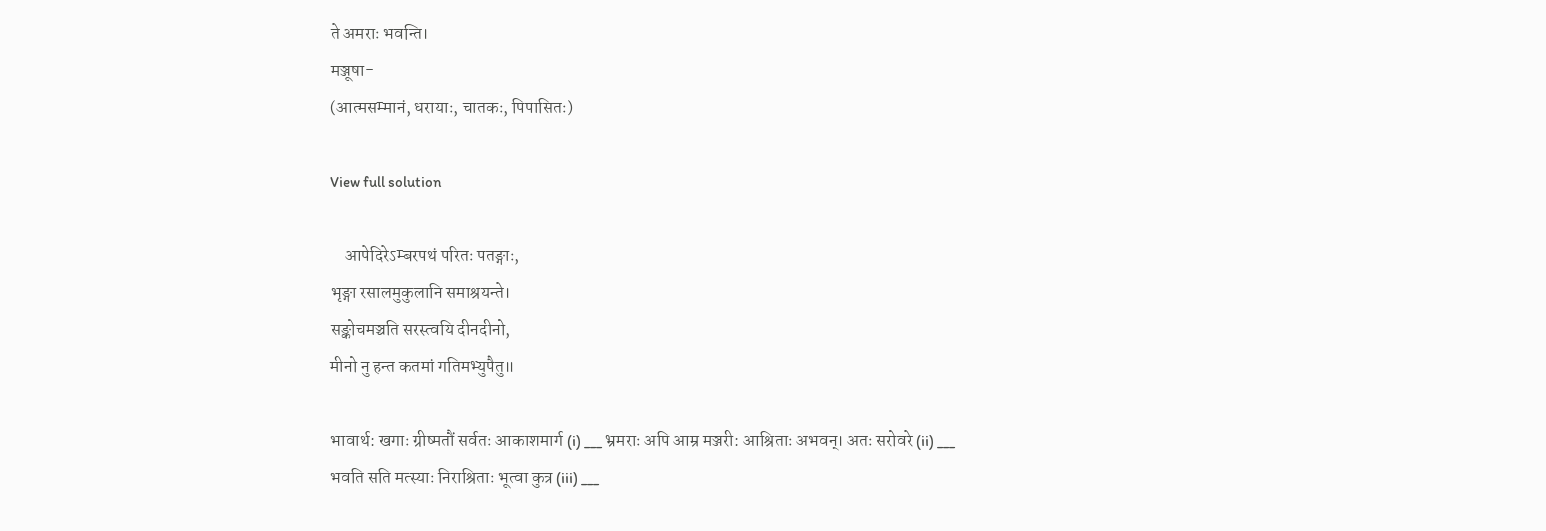ते अमराः भवन्ति।
मञ्जूषा-
(आत्मसम्मानं, धरायाः, चातकः, पिपासितः)

View full solution

    आपेदिरेऽम्बरपथं परितः पतङ्गाः,
भृङ्गा रसालमुकुलानि समाश्रयन्ते।
सङ्कोचमञ्चति सरस्त्वयि दीनदीनो,
मीनो नु हन्त कतमां गतिमभ्युपैतु॥

भावार्थ: खगाः ग्रीष्मतौं सर्वतः आकाशमार्ग (i) ___ भ्रमराः अपि आम्र मञ्जरी: आश्रिताः अभवन्। अतः सरोवरे (ii) ___ भवति सति मत्स्याः निराश्रिताः भूत्वा कुत्र (iii) ___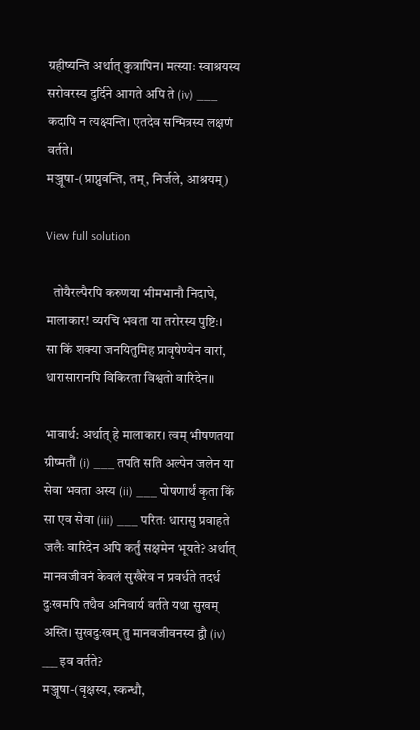ग्रहीष्यन्ति अर्थात् कुत्रापिन। मत्स्याः स्वाश्रयस्य सरोवरस्य दुर्दिने आगते अपि ते (iv) ___ कदापि न त्यक्ष्यन्ति। एतदेव सन्मित्रस्य लक्षणं वर्तते।
मञ्जूषा-(प्राप्नुवन्ति, तम्, निर्जले, आश्रयम्)

View full solution

   तोयैरल्पैरपि करुणया भीमभानौ निदाघे,
मालाकार! व्यरचि भवता या तरोरस्य पुष्टिः।
सा किं शक्या जनयितुमिह प्रावृषेण्येन वारां,
धारासारानपि विकिरता विश्वतो वारिदेन॥

भावार्थ: अर्थात् हे मालाकार। त्वम् भीषणतया ग्रीष्मतौं (i) ___ तपति सति अल्पेन जलेन या सेवा भवता अस्य (ii) ___ पोषणार्थं कृता किं सा एव सेवा (iii) ___ परितः धारासु प्रवाहते जलैः वारिदेन अपि कर्तुं सक्षमेन भूयते? अर्थात् मानवजीवनं केवलं सुखैरेव न प्रवर्धते तदर्ध दुःखमपि तथैव अनिवार्य वर्तते यथा सुखम् अस्ति। सुखदुःखम् तु मानवजीवनस्य द्वौ (iv) ___ इव वर्तते?
मञ्जूषा-(वृक्षस्य, स्कन्धौ,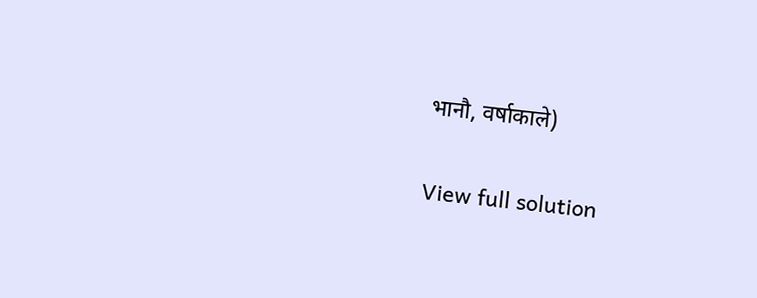भानौ, वर्षाकाले)

View full solution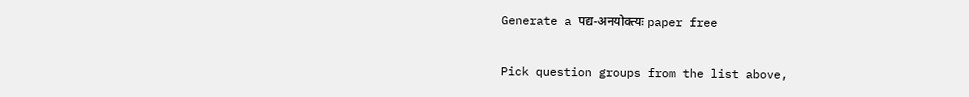Generate a पद्य-अनयोक्त्यः paper free

Pick question groups from the list above,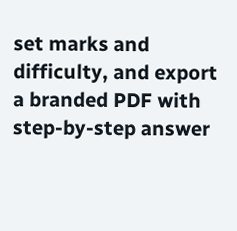set marks and difficulty, and export a branded PDF with step-by-step answer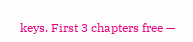keys. First 3 chapters free —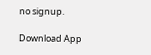no signup.

Download App